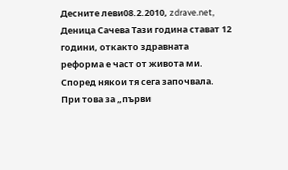Десните леви08.2.2010, zdrave.net, Деница Сачева Тази година стават 12 години, откакто здравната реформа е част от живота ми. Според някои тя сега започвала. При това за „първи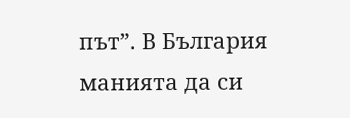път”. В България манията да си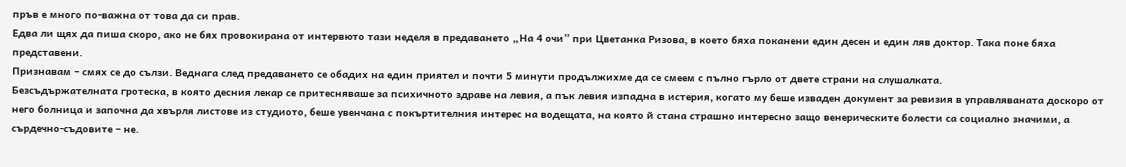пръв е много по-важна от това да си прав.
Едва ли щях да пиша скоро, ако не бях провокирана от интервюто тази неделя в предаването „На 4 очи” при Цветанка Ризова, в което бяха поканени един десен и един ляв доктор. Така поне бяха представени.
Признавам – смях се до сълзи. Веднага след предаването се обадих на един приятел и почти 5 минути продължихме да се смеем с пълно гърло от двете страни на слушалката.
Безсъдържателната гротеска, в която десния лекар се притесняваше за психичното здраве на левия, а пък левия изпадна в истерия, когато му беше изваден документ за ревизия в управляваната доскоро от него болница и започна да хвърля листове из студиото, беше увенчана с покъртителния интерес на водещата, на която й стана страшно интересно защо венерическите болести са социално значими, а сърдечно-съдовите – не.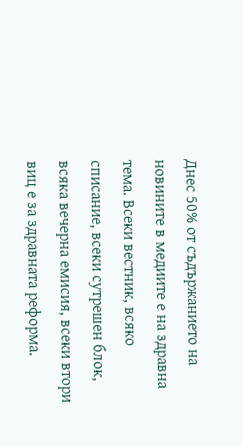Днес 50% от съдържанието на новините в медиите е на здравна тема. Всеки вестник, всяко списание, всеки сутрешен блок, всяка вечерна емисия, всеки втори виц е за здравната реформа.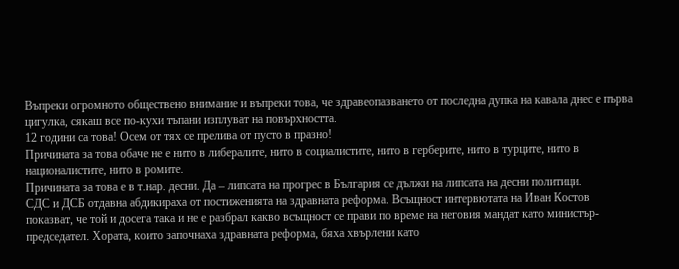Въпреки огромното обществено внимание и въпреки това, че здравеопазването от последна дупка на кавала днес е първа цигулка, сякаш все по-кухи тъпани изплуват на повърхността.
12 години са това! Осем от тях се прелива от пусто в празно!
Причината за това обаче не е нито в либералите, нито в социалистите, нито в герберите, нито в турците, нито в националистите, нито в ромите.
Причината за това е в т.нар. десни. Да – липсата на прогрес в България се дължи на липсата на десни политици.
СДС и ДСБ отдавна абдикираха от постиженията на здравната реформа. Всъщност интервютата на Иван Костов показват, че той и досега така и не е разбрал какво всъщност се прави по време на неговия мандат като министър-председател. Хората, които започнаха здравната реформа, бяха хвърлени като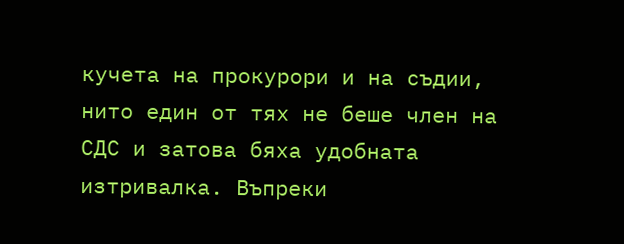кучета на прокурори и на съдии, нито един от тях не беше член на СДС и затова бяха удобната изтривалка. Въпреки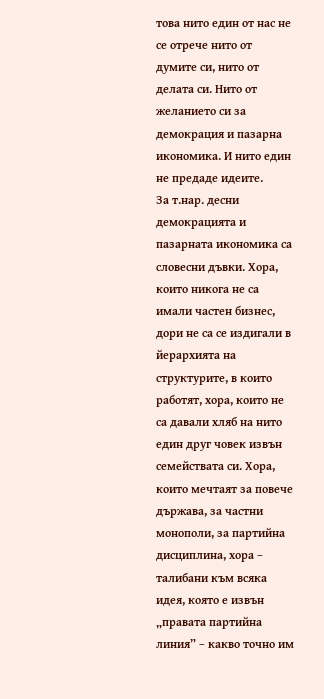това нито един от нас не се отрече нито от думите си, нито от делата си. Нито от желанието си за демокрация и пазарна икономика. И нито един не предаде идеите.
За т.нар. десни демокрацията и пазарната икономика са словесни дъвки. Хора, които никога не са имали частен бизнес, дори не са се издигали в йерархията на структурите, в които работят, хора, които не са давали хляб на нито един друг човек извън семействата си. Хора, които мечтаят за повече държава, за частни монополи, за партийна дисциплина, хора – талибани към всяка идея, която е извън „правата партийна линия” – какво точно им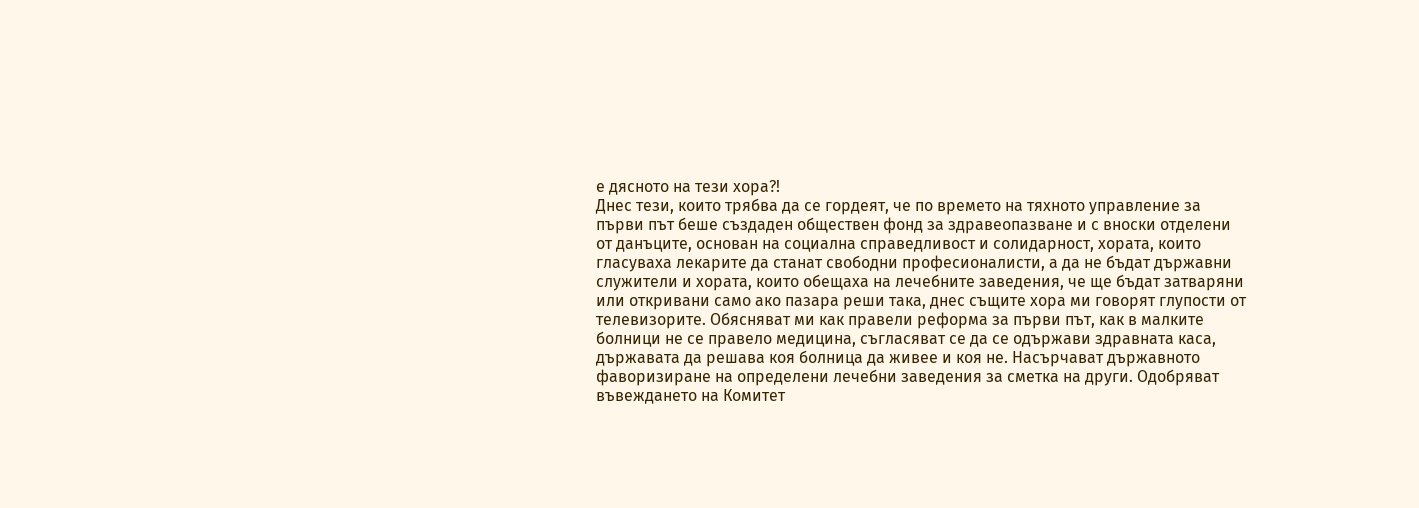е дясното на тези хора?!
Днес тези, които трябва да се гордеят, че по времето на тяхното управление за първи път беше създаден обществен фонд за здравеопазване и с вноски отделени от данъците, основан на социална справедливост и солидарност, хората, които гласуваха лекарите да станат свободни професионалисти, а да не бъдат държавни служители и хората, които обещаха на лечебните заведения, че ще бъдат затваряни или откривани само ако пазара реши така, днес същите хора ми говорят глупости от телевизорите. Обясняват ми как правели реформа за първи път, как в малките болници не се правело медицина, съгласяват се да се одържави здравната каса, държавата да решава коя болница да живее и коя не. Насърчават държавното фаворизиране на определени лечебни заведения за сметка на други. Одобряват въвеждането на Комитет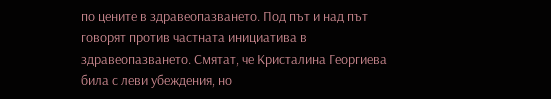по цените в здравеопазването. Под път и над път говорят против частната инициатива в здравеопазването. Смятат, че Кристалина Георгиева била с леви убеждения, но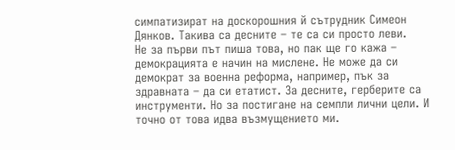симпатизират на доскорошния й сътрудник Симеон Дянков. Такива са десните – те са си просто леви.
Не за първи път пиша това, но пак ще го кажа – демокрацията е начин на мислене. Не може да си демократ за военна реформа, например, пък за здравната – да си етатист. За десните, герберите са инструменти. Но за постигане на семпли лични цели. И точно от това идва възмущението ми.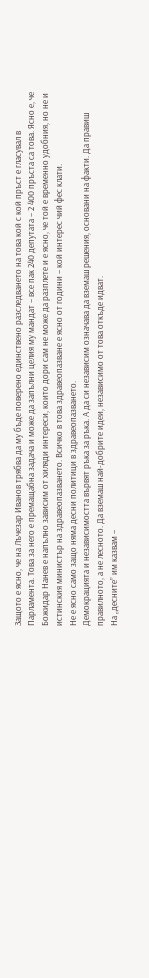Защото е ясно, че на Лъчезар Иванов трябва да му бъде поверено единствено разследването на това кой с кой пръст е гласувал в Парламента. Това за него е премащабна задача и може да запълни целия му мандат – все пак 240 депутата – 2 400 пръста са това. Ясно е, че Божидар Нанев е напълно зависим от хиляди интереси, които дори сам не може да разплете и е ясно, че той е временно удобния, но не и истинския министър на здравеопазването. Всичко в това здравеопазване е ясно от години – кой интерес чий фес клати.
Не е ясно само защо няма десни политици в здравеопазването.
Демокрацията и независимостта вървят ръка за ръка. А да си независим означава да вземаш решения, основани на факти. Да правиш правилното, а не лесното. Да вземаш най-добрите идеи, независимо от това откъде идват.
На „десните” им казвам –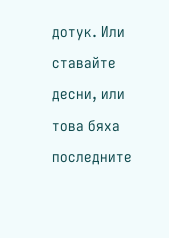дотук. Или ставайте десни, или това бяха последните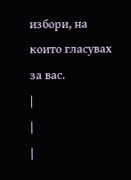избори, на които гласувах за вас.
|
|
|